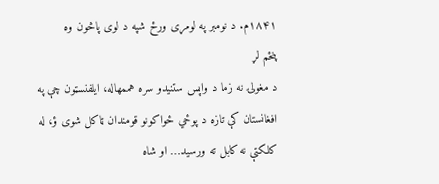۱۸۴۱م. د نومبر په لومړی ورځ شپه د لوی پاڅون وه
پنځم لړ
د مغولۍ نه زما د واپس ستنیدو سره هممهاله، ایلفنسټون چې په افغانستان کې تازه د پوځي ځواکونو قومندان ټاکل شوی ؤ، له کلکتې نه کابل ته ورسید… او شاه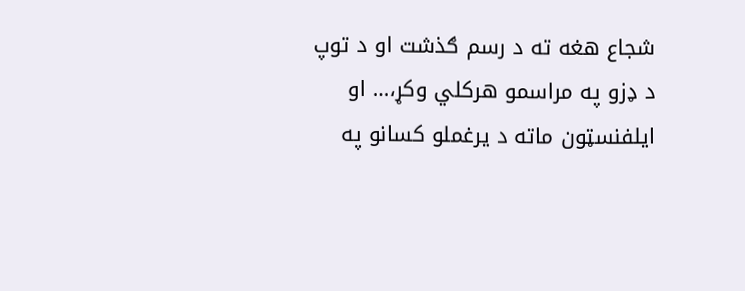شجاع هغه ته د رسم ګذشت او د توپ د ډزو په مراسمو هرکلي وکړ،… او ایلفنسټون ماته د یرغملو کسانو په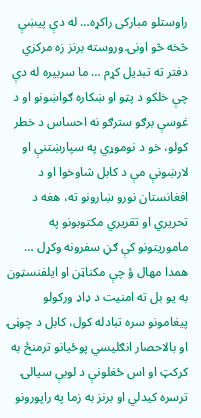راوستلو مبارکی راکړه… له دې پیښې څخه څو اونۍ وروسته برنز زه مرکزي دفتر ته تبدیل کړم … ما سربیره له دې چې خلکو د پټو او ښکاره ګواښونو او د غوسې برګو سترګو نه احساس د خطر کولو، خو د نوموړي په سپارښتنې او لارښونې مې د کابل شاوخوا او د افغانستان نورو ښارونو ته، هغه د تحریري او تقریري مکتوبونو په ماموریتونو کې ګڼ سفرونه وکړل … همدا مهال ؤ چې مکناټن او ایلفنسټون به یو بل ته امنیت د ډاډ ورکولو پیغامونو سره تبادله کول، کابل د چوڼۍ او بالاحصار انګلیسي پوځیانو ترمنځ به کرکټ او اس ځغلونې د لوبې سیالۍ ترسره کیدلي او برنز به زما په راپورونو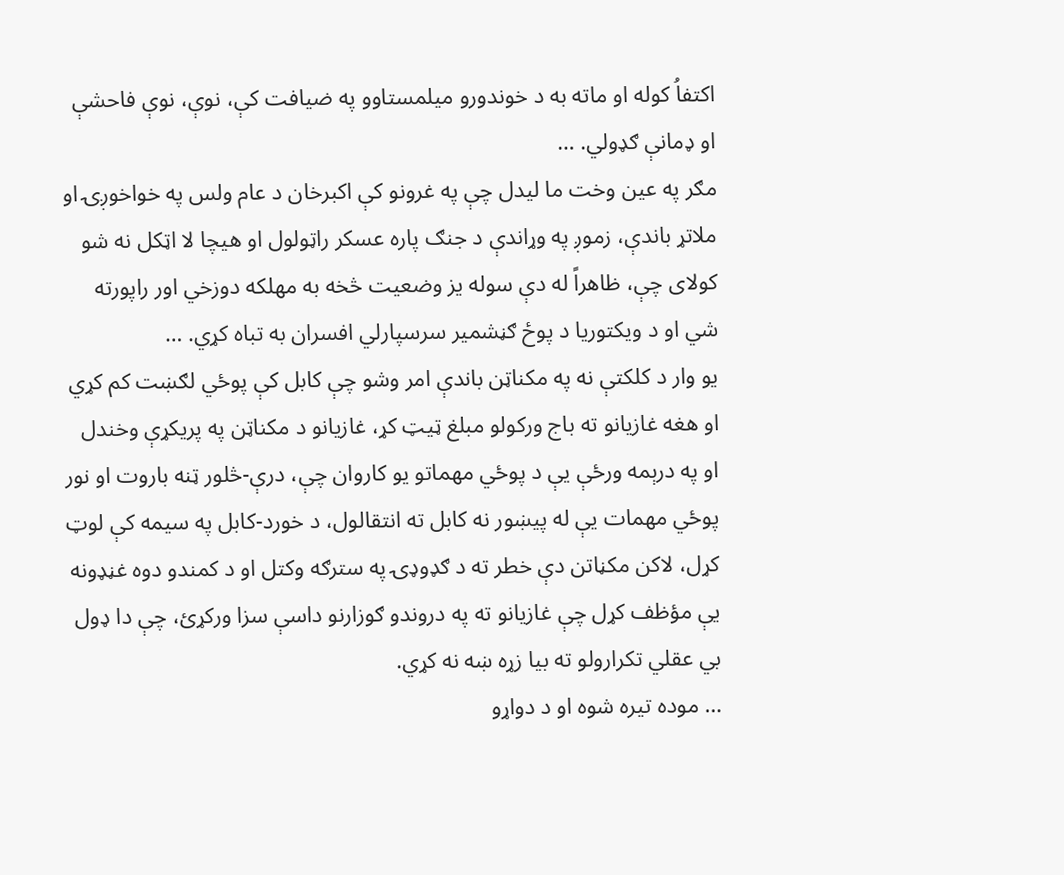اکتفاُ کوله او ماته به د خوندورو میلمستاوو په ضيافت کې، نوې، نوې فاحشې او ډمانې ګډولي. …
مګر په عین وخت ما لیدل چې په غرونو کې اکبرخان د عام ولس په خواخوږۍ او ملاتړ باندې، زموږ په وړاندې د جنګ پاره عسکر راټولول او هیچا لا اټکل نه شو کولای چې، ظاهراً له دې سوله یز وضعیت څخه به مهلکه دوزخي اور راپورته شي او د ویکتوریا د پوځ ګڼشمیر سرسپارلي افسران به تباه کړي. …
یو وار د کلکتې نه په مکناټن باندې امر وشو چې کابل کې پوځي لګښت کم کړي او هغه غازیانو ته باج ورکولو مبلغ ټیټ کړ، غازیانو د مکناټن په پریکړې وخندل او په درېمه ورځې یې د پوځي مهماتو یو کاروان چې، درې-څلور ټنه باروت او نور پوځي مهمات یې له پیښور نه کابل ته انتقالول، د خورد-کابل په سیمه کې لوټ کړل، لاکن مکڼاتن دې خطر ته د ګډوډۍ په سترګه وکتل او د کمندو دوه غڼډونه یې مؤظف کړل چې غازیانو ته په دروندو ګوزارنو داسې سزا ورکړئ، چې دا ډول بي عقلي تکرارولو ته بیا زړه ښه نه کړي.
… موده تیره شوه او د دواړو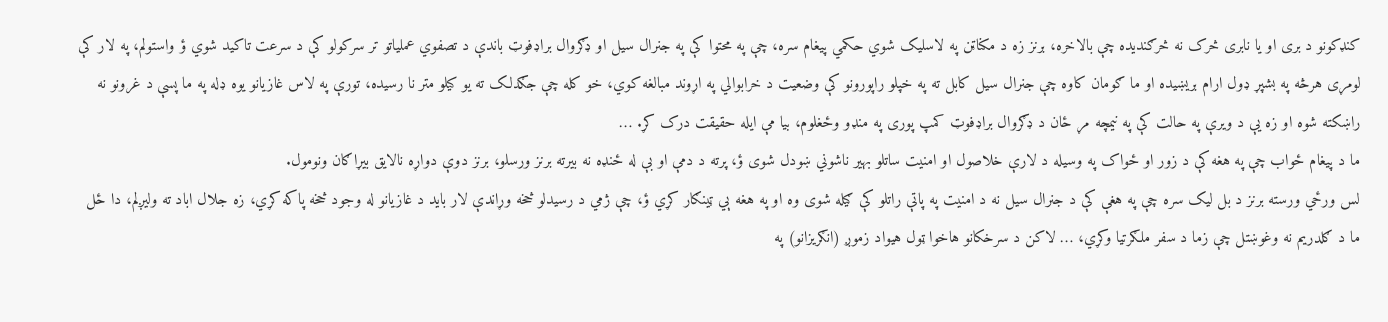کنډکونو د بری او یا نابری څرک نه څرګندیده چې بالاخره، برنز زه د مکناټن په لاسلیک شوي حکمي پیغام سره، چې په محتوا کې په جنرال سیل او ډګروال براډفوټ باندې د تصفوي عملیاتو تر سرکولو کې د سرعت تاکید شوي ؤ واستولم، په لار کې لومړی هرڅه په بشپړ ډول ارام بریښیده او ما ګومان کاوه چې جنرال سیل کابل ته په خپلو راپورونو کې وضعیت د خرابوالي په اړوند مبالغه کوي، خو کله چې جګدلک ته یو کیلو متر نا رسیده، تورې په لاس غازیانو یوه ډله په ما پسې د غرونو نه راښکته شوه او زه یې د ویرې په حالت کې په نیمچه مړ ځان د ډګروال براډفوټ کمپ پوری په منډو وځغلوم، بیا مې ایله حقیقت درک کړ. …
ما د پیغام ځواب چې په هغه کې د زور او ځواک په وسیله د لارې خلاصول او امنیت ساتلو بهیر ناشوني ښودل شوی ؤ، پرته د دمې او بې له ځنډه نه بیرته برنز ورسلو، برنز دوې دواړه نالایق بیړاګان ونومول.
لس ورځي ورسته برنز د بل لیک سره چې په هغې کې د جنرال سیل نه د امنیت په پاتې راتلو کې ګیله شوی وه او په هغه ېي ټینګار کړي ؤ، چې ژمي د رسیدلو څخه وړاندې لار باید د غازیانو له وجود څخه پاکه کړي، زه جلال اباد ته ولیږلم، دا ځل ما د ګلدریم نه وغوښتل چې زما د سفر ملګرتیا وکړي، … لاکن د سرخکانو هاخوا ټول هیواد زموږ (انګریزانو) په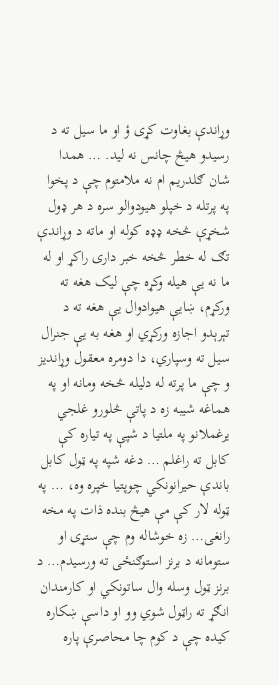وړاندې بغاوت کړی ؤ او ما سیل ته د رسیدو هیڅ چانس نه لید. … همدا شان ګلدریم ام نه ملامتوم چې د پخوا په پرتله د خپلو هیودوالو سره د هر ډول شخړې څخه ډډه کوله او ماته د وړاندې تګ له خطر څخه خبر داری راکړ او له ما نه یې هیله وکړه چې لیک هغه ته ورکړم، ښایې هیوادوال یې هغه ته د تېرېدو اجازه ورکړي او هغه به یې جنرال سیل ته وسپاري، دا دومره معقول وړاندیز و چې ما پرته له دلیله څخه ومانه او په هماغه شیبه زه د پاتې څلورو غلجي یرغملانو په ملتیا د شپې په تیاره کې کابل ته راغلم … دغه شپه په ټول کابل باندې حیرانونکي چوپتیا خپره وه، … په ټوله لار کې مې هیڅ بنده ذات په مخه رانغی… زه خوشاله وم چې ستړی او ستومانه د برنز استوګنځی ته ورسیدم… د برنز ټول وسله وال ساتونکي او کارمندان انګړ ته راټول شوي وو او داسې ښکاره کیده چې د کوم چا محاصرې پاره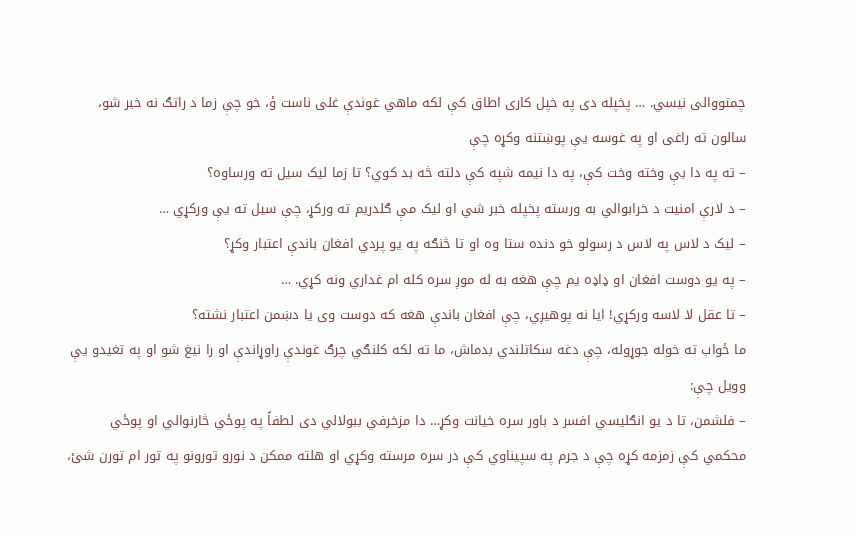چمتووالی نیسي. … پخپله دی په خپل کاری اطاق کې لکه ماهي غوندې غلی ناست ؤ، خو چې زما د راتګ نه خبر شو، سالون ته راغی او په غوسه یې پوښتنه وکړه چې
– ته په دا بې وخته وخت کې، په دا نیمه شپه کې دلته څه بد کوي؟ تا زما لیک سیل ته ورساوه؟
– د لارې امنیت د خرابوالي به ورسته پخپله خبر شي او لیک مې ګلدریم ته ورکړ، چې سیل ته یې ورکړي …
– لیک د لاس په لاس د رسولو خو دنده ستا وه او تا څنګه په یو پردي افغان باندې اعتبار وکړ؟
– په یو دوست افغان او ډاډه یم چې هغه به له موږ سره کله ام غداري ونه کړي. …
– تا عقل لا لاسه ورکړي! ایا نه پوهیږي، چې افغان باندې هغه که دوست وی یا دښمن اعتبار نشته؟
ما ځواب ته خوله جوړوله، چې دغه سکاتلندي بدماش، ما ته لکه کلنګي چرګ غوندې راوړاندې او را نیغ شو او په تغیدو یې وویل چې:
– فلشمن، تا د یو انګلیسي افسر د باور سره خیانت وکړ… دا مزخرفي ببولالي دی لطفاً په پوځي څارنوالي او پوځي محکمي کې زمزمه کړه چې د جرم په سپیناوي کې در سره مرسته وکړي او هلته ممکن د نورو تورونو په تور ام تورن شئ،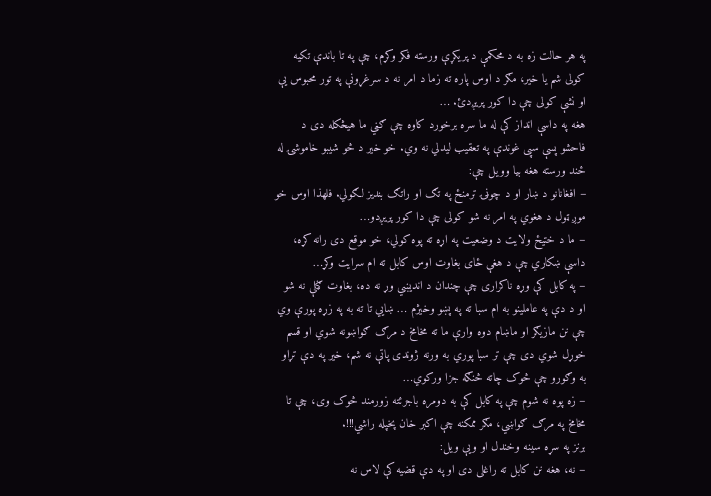په هر حالت زه به د محکمې د پریکړې ورسته فکر وکړم، چې په تا باندې تکیه کولی شم یا خیر، مګر د اوس پاره ته زما د امر نه د سرغړونې په تور محبوس یې او نشې کولی چې دا کور پریږدئ. …
هغه په داسې انداز کې له ما سره برخورد کاوه چې ګڼي ما هیڅکله دی د فاحشو پسې سپی غوندې په تعقیب لیدلي نه وي. خو خیر د څو شیبو خاموشۍ له ځند ورسته هغه بیا وویل چې:
– افغانانو د ښار او د چوڼۍ ترمنځ په تګ او راتګ بندیز لګولي. فلهذا اوس خو موږ ټول د هغوي په امر نه شو کولی چې دا کور پریږدو…
– ما د ختیځ ولایت د وضعیت په اړه ته پوه کولي، خو موقع دی رانه کړه، داسې ښکاري چې د هغې ځای بغاوت اوس کابل ته ام سرایت وکړ…
– په کابل کې وړه ناکراری چې چندان د اندیښي وړ نه ده، بغاوت ګڼلې نه شو او د دې په عاملینو به ام سبا ته په پښو وخیژم … ښايي تا ته به په زړه پورې وي چې نن مازیګر او ماښام دوه وارې ما ته مخامخ د مرګ ګواښونه شوي او قسم خوړل شوي دی چې تر سبا پوري به ورنه ژوندی پاتې نه شم، خیر په دې تړاو به وګورو چې څوک چاته څنګه جزا ورکوي…
– زه پوه نه شوم چې په کابل کې به دومره باجرئته زورمند څوک وی، چې تا مخامخ په مرګ ګواښي، مګر ممکنه چې اکبر خان پخپله راشي!!!.
برنز په سړه سینه وخندل او ویې ویل:
– نه، هغه نن کابل ته راغلی دی او په دې قضیه کې لاس نه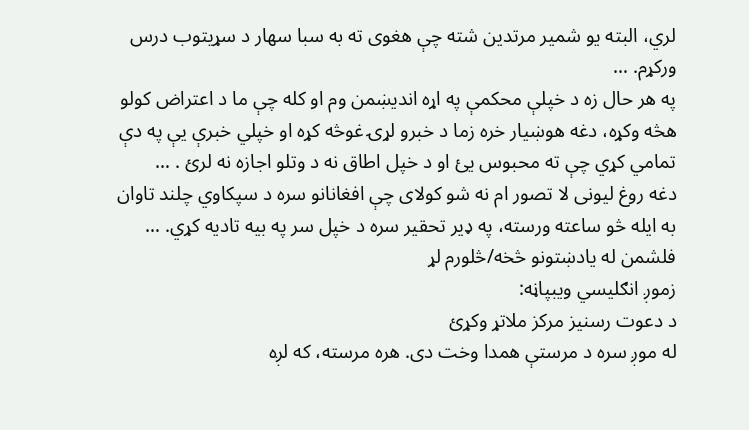لري، البته یو شمیر مرتدین شته چې هغوی ته به سبا سهار د سړیتوب درس ورکړم. …
په هر حال زه د خپلې محکمې په اړه اندیښمن وم او کله چې ما د اعتراض کولو هڅه وکړه، دغه هوښیار خره زما د خبرو لړۍ غوڅه کړه او خپلي خبرې یې په دې تمامي کړي چې ته محبوس یئ او د خپل اطاق نه د وتلو اجازه نه لرئ . …
دغه روغ لیونی لا تصور ام نه شو کولای چې افغانانو سره د سپکاوي چلند تاوان به ایله څو ساعته ورسته، په ډیر تحقیر سره د خپل سر په بیه تادیه کړي. …
فلشمن له یادښتونو څخه/څلورم لړ
زموږ انګلیسي ویبپاڼه:
د دعوت رسنیز مرکز ملاتړ وکړئ
له موږ سره د مرستې همدا وخت دی. هره مرسته، که لږه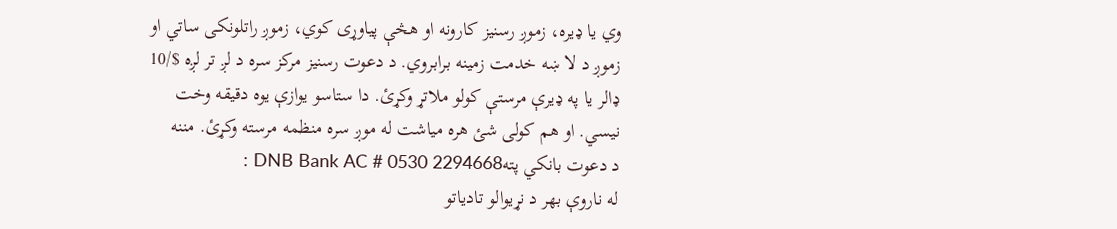وي یا ډیره، زموږ رسنیز کارونه او هڅې پیاوړی کوي، زموږ راتلونکی ساتي او زموږ د لا ښه خدمت زمینه برابروي. د دعوت رسنیز مرکز سره د لږ تر لږه $/10 ډالر یا په ډیرې مرستې کولو ملاتړ وکړئ. دا ستاسو یوازې یوه دقیقه وخت نیسي. او هم کولی شئ هره میاشت له موږ سره منظمه مرسته وکړئ. مننه
د دعوت بانکي پتهDNB Bank AC # 0530 2294668 :
له ناروې بهر د نړیوالو تادیاتو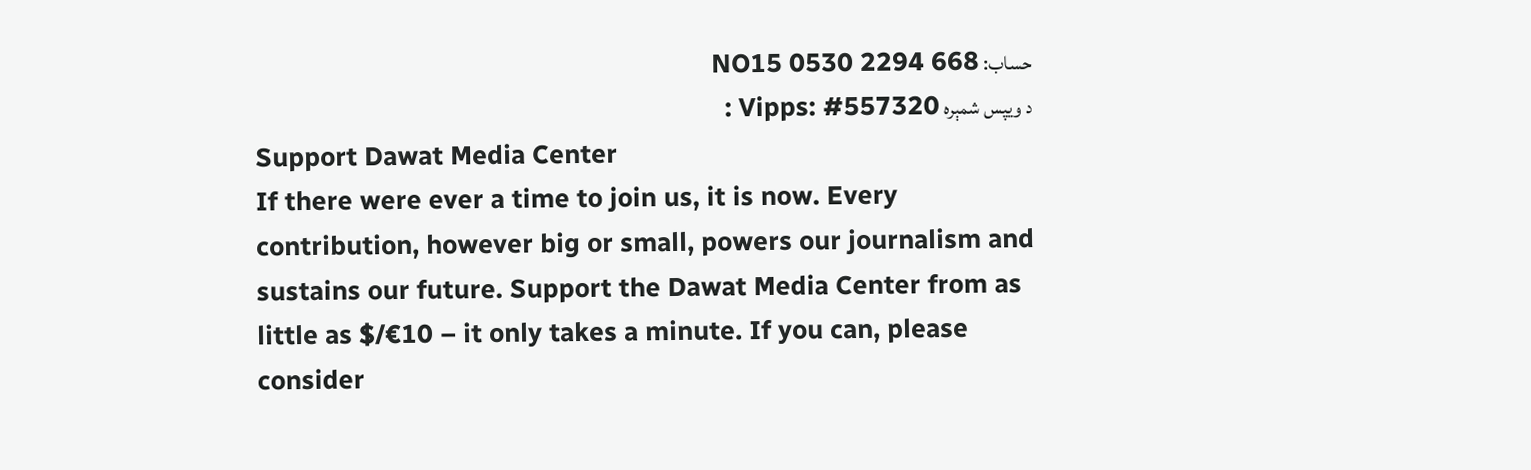حساب: NO15 0530 2294 668
د ویپس شمېره Vipps: #557320 :
Support Dawat Media Center
If there were ever a time to join us, it is now. Every contribution, however big or small, powers our journalism and sustains our future. Support the Dawat Media Center from as little as $/€10 – it only takes a minute. If you can, please consider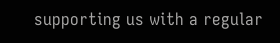supporting us with a regular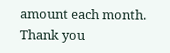amount each month. Thank you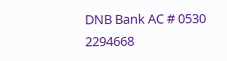DNB Bank AC # 0530 2294668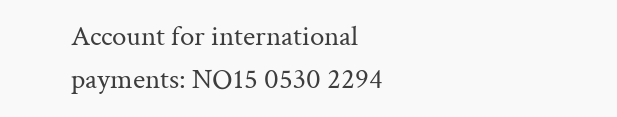Account for international payments: NO15 0530 2294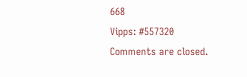668
Vipps: #557320
Comments are closed.